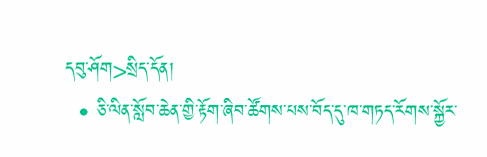དབུ་ཤོག>སྲིད་དོན།
  • ཅི་ལིན་སློབ་ཆེན་གྱི་རྟོག་ཞིབ་ཚོགས་པས་བོད་དུ་ཁ་གཏད་རོགས་སྐྱོར་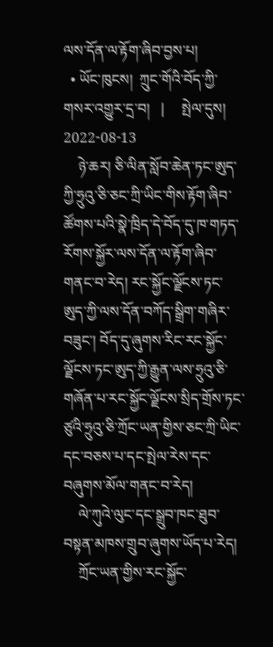ལས་དོན་ལ་རྟོག་ཞིབ་བྱས་པ།
  • ཡོང་ཁུངས།  ཀྲུང་གོའི་བོད་ཀྱི་གསར་འགྱུར་དྲ་བ།   |     སྤེལ་དུས།  2022-08-13
    ཉེ་ཆར། ཅི་ལིན་སློབ་ཆེན་ཏང་ཨུད་ཀྱི་ཧྲུའུ་ཅི་ཅང་ཀྲི་ཡིང་གིས་རྟོག་ཞིབ་ཚོགས་པའི་སྣེ་ཁྲིད་དེ་བོད་དུ་ཁ་གཏད་རོགས་སྐྱོར་ལས་དོན་ལ་རྟོག་ཞིབ་གནང་བ་རེད། རང་སྐྱོང་ལྗོངས་ཏང་ཨུད་ཀྱི་ལས་དོན་བཀོད་སྒྲིག་གཞིར་བཟུང་། བོད་དུ་ཞུགས་རིང་རང་སྐྱོང་ལྗོངས་ཏང་ཨུད་ཀྱི་རྒྱུན་ལས་ཧྲུའུ་ཅི་གཞོན་པ་རང་སྐྱོང་ལྗོངས་སྲིད་གྲོས་ཏང་ཙུའི་ཧྲུའུ་ཅི་ཀྲོང་ཡན་གྱིས་ཅང་ཀྲི་ཡིང་དང་བཅས་པ་དང་སྤེལ་རེས་དང་བཞུགས་མོལ་གནང་བ་རེད།
    ལེ་ཀུའེ་ལུང་དང་སྒྲུབ་ཁང་ཐུབ་བསྟན་མཁས་གྲུབ་ཞུགས་ཡོད་པ་རེད།
    ཀྲོང་ཡན་གྱིས་རང་སྐྱོང་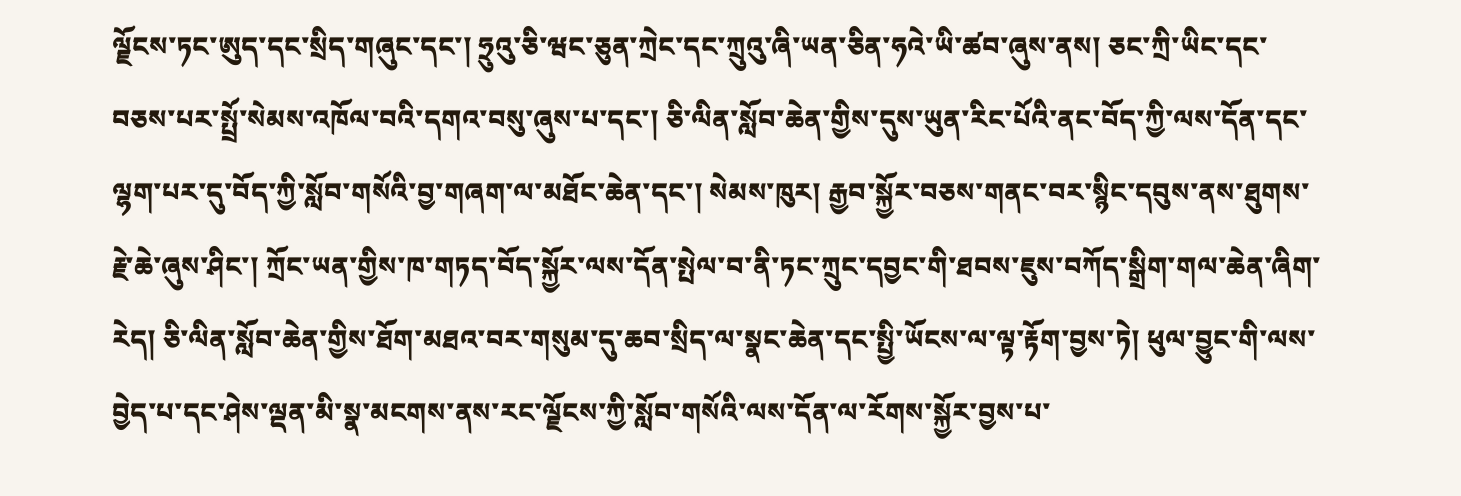ལྗོངས་ཏང་ཨུད་དང་སྲིད་གཞུང་དང་། ཧྲུའུ་ཅི་ཝང་ཅུན་ཀྲེང་དང་ཀྲུའུ་ཞི་ཡན་ཅིན་ཧའེ་ཡི་ཚབ་ཞུས་ནས། ཅང་ཀྲི་ཡིང་དང་བཅས་པར་སྤྲོ་སེམས་འཁོལ་བའི་དགའ་བསུ་ཞུས་པ་དང་། ཅི་ལིན་སློབ་ཆེན་གྱིས་དུས་ཡུན་རིང་པོའི་ནང་བོད་ཀྱི་ལས་དོན་དང་ལྷག་པར་དུ་བོད་ཀྱི་སློབ་གསོའི་བྱ་གཞག་ལ་མཐོང་ཆེན་དང་། སེམས་ཁུར། རྒྱབ་སྐྱོར་བཅས་གནང་བར་སྙིང་དབུས་ནས་ཐུགས་རྗེ་ཆེ་ཞུས་ཤིང་། ཀྲོང་ཡན་གྱིས་ཁ་གཏད་བོད་སྐྱོར་ལས་དོན་སྤེལ་བ་ནི་ཏང་ཀྲུང་དབྱང་གི་ཐབས་ཇུས་བཀོད་སྒྲིག་གལ་ཆེན་ཞིག་རེད། ཅི་ལིན་སློབ་ཆེན་གྱིས་ཐོག་མཐའ་བར་གསུམ་དུ་ཆབ་སྲིད་ལ་སྣང་ཆེན་དང་སྤྱི་ཡོངས་ལ་ལྟ་རྟོག་བྱས་ཏེ། ཕུལ་བྱུང་གི་ལས་བྱེད་པ་དང་ཤེས་ལྡན་མི་སྣ་མངགས་ནས་རང་ལྗོངས་ཀྱི་སློབ་གསོའི་ལས་དོན་ལ་རོགས་སྐྱོར་བྱས་པ་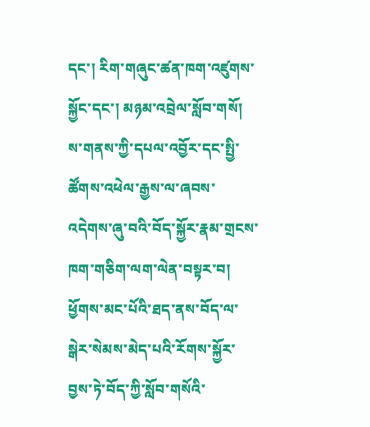དང་། རིག་གཞུང་ཚན་ཁག་འཛུགས་སྐྱོང་དང་། མཉམ་འབྲེལ་སློབ་གསོ། ས་གནས་ཀྱི་དཔལ་འབྱོར་དང་སྤྱི་ཚོགས་འཕེལ་རྒྱས་ལ་ཞབས་འདེགས་ཞུ་བའི་བོད་སྐྱོར་རྣམ་གྲངས་ཁག་གཅིག་ལག་ལེན་བསྟར་བ། ཕྱོགས་མང་པོའི་ཐད་ནས་བོད་ལ་སྒེར་སེམས་མེད་པའི་རོགས་སྐྱོར་བྱས་ཏེ་བོད་ཀྱི་སློབ་གསོའི་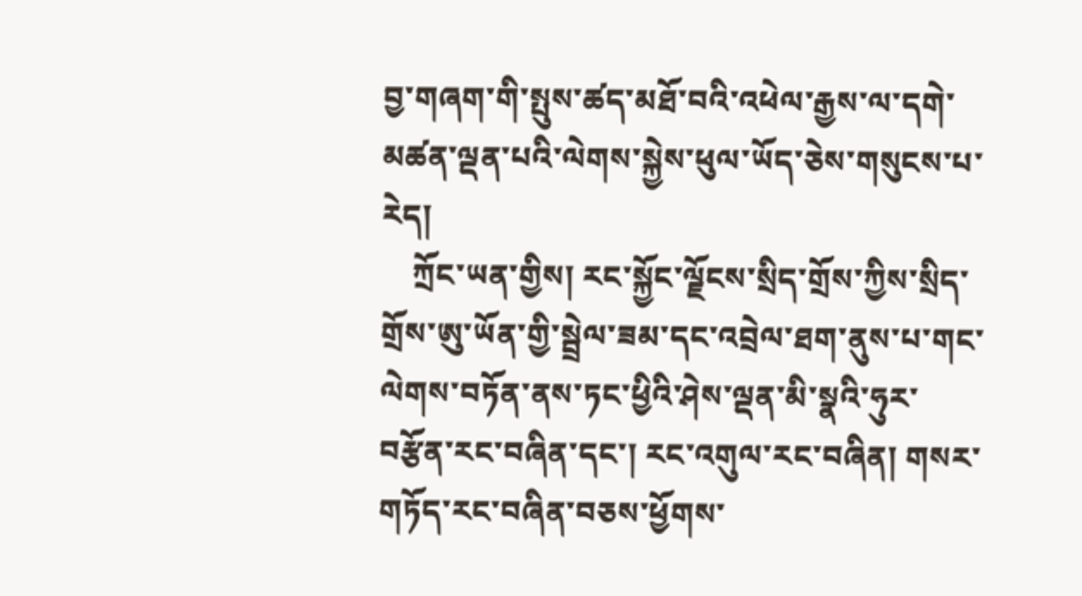བྱ་གཞག་གི་སྤུས་ཚད་མཐོ་བའི་འཕེལ་རྒྱས་ལ་དགེ་མཚན་ལྡན་པའི་ལེགས་སྐྱེས་ཕུལ་ཡོད་ཅེས་གསུངས་པ་རེད།
    ཀྲོང་ཡན་གྱིས། རང་སྐྱོང་ལྗོངས་སྲིད་གྲོས་ཀྱིས་སྲིད་གྲོས་ཨུ་ཡོན་གྱི་སྦྲེལ་ཟམ་དང་འབྲེལ་ཐག་ནུས་པ་གང་ལེགས་བཏོན་ནས་ཏང་ཕྱིའི་ཤེས་ལྡན་མི་སྣའི་ཧུར་བརྩོན་རང་བཞིན་དང་། རང་འགུལ་རང་བཞིན། གསར་གཏོད་རང་བཞིན་བཅས་ཕྱོགས་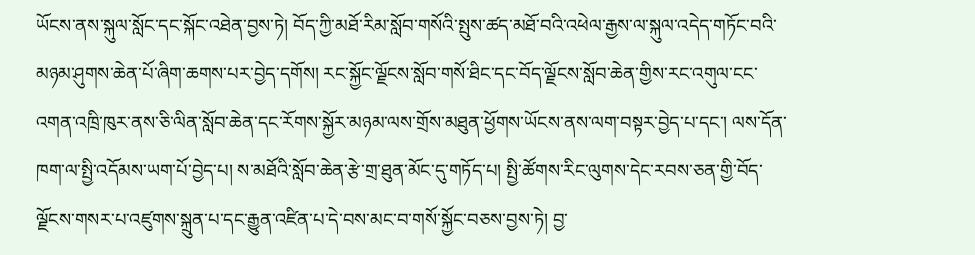ཡོངས་ནས་སྐུལ་སློང་དང་སྐོང་འཐེན་བྱས་ཏེ། བོད་ཀྱི་མཐོ་རིམ་སློབ་གསོའི་སྤུས་ཚད་མཐོ་བའི་འཕེལ་རྒྱས་ལ་སྐུལ་འདེད་གཏོང་བའི་མཉམ་ཤུགས་ཆེན་པོ་ཞིག་ཆགས་པར་བྱེད་དགོས། རང་སྐྱོང་ལྗོངས་སློབ་གསོ་ཐིང་དང་བོད་ལྗོངས་སློབ་ཆེན་གྱིས་རང་འགུལ་ངང་འགན་འཁྲི་ཁུར་ནས་ཅི་ལིན་སློབ་ཆེན་དང་རོགས་སྐྱོར་མཉམ་ལས་གྲོས་མཐུན་ཕྱོགས་ཡོངས་ནས་ལག་བསྟར་བྱེད་པ་དང་། ལས་དོན་ཁག་ལ་སྤྱི་འདོམས་ཡག་པོ་བྱེད་པ། ས་མཐོའི་སློབ་ཆེན་རྩེ་གྲ་ཐུན་མོང་དུ་གཏོད་པ། སྤྱི་ཚོགས་རིང་ལུགས་དེང་རབས་ཅན་གྱི་བོད་ལྗོངས་གསར་པ་འཛུགས་སྐྲུན་པ་དང་རྒྱུན་འཛིན་པ་དེ་བས་མང་བ་གསོ་སྐྱོང་བཅས་བྱས་ཏེ། བྱ་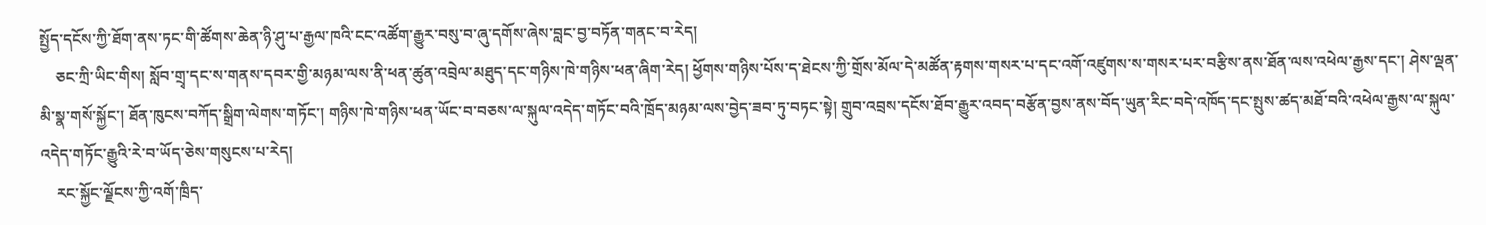སྤྱོད་དངོས་ཀྱི་ཐོག་ནས་ཏང་གི་ཚོགས་ཆེན་ཉི་ཤུ་པ་རྒྱལ་ཁའི་ངང་འཚོག་རྒྱུར་བསུ་བ་ཞུ་དགོས་ཞེས་བླང་བྱ་བཏོན་གནང་བ་རེད།
    ཅང་ཀྲི་ཡིང་གིས། སློབ་གྲྭ་དང་ས་གནས་དབར་གྱི་མཉམ་ལས་ནི་ཕན་ཚུན་འབྲེལ་མཐུད་དང་གཉིས་ཁེ་གཉིས་ཕན་ཞིག་རེད། ཕྱོགས་གཉིས་པོས་ད་ཐེངས་ཀྱི་གྲོས་མོལ་དེ་མཚོན་རྟགས་གསར་པ་དང་འགོ་འཛུགས་ས་གསར་པར་བརྩིས་ནས་ཐོན་ལས་འཕེལ་རྒྱས་དང་། ཤེས་ལྡན་མི་སྣ་གསོ་སྐྱོང་། ཐོན་ཁུངས་བཀོད་སྒྲིག་ལེགས་གཏོང་། གཉིས་ཁེ་གཉིས་ཕན་ཡོང་བ་བཅས་ལ་སྐུལ་འདེད་གཏོང་བའི་ཁྲོད་མཉམ་ལས་བྱེད་ཟབ་ཏུ་བཏང་སྟེ། གྲུབ་འབྲས་དངོས་ཐོབ་རྒྱུར་འབད་བརྩོན་བྱས་ནས་བོད་ཡུན་རིང་བདེ་འཁོད་དང་སྤུས་ཚད་མཐོ་བའི་འཕེལ་རྒྱས་ལ་སྐུལ་འདེད་གཏོང་རྒྱུའི་རེ་བ་ཡོད་ཅེས་གསུངས་པ་རེད།
    རང་སྐྱོང་ལྗོངས་ཀྱི་འགོ་ཁྲིད་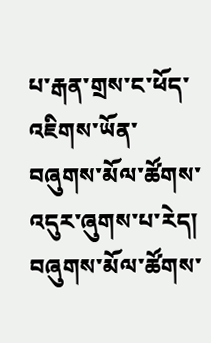པ་རྒན་གྲས་ང་ཕོད་འཇིགས་ཡོན་བཞུགས་མོལ་ཚོགས་འདུར་ཞུགས་པ་རེད། བཞུགས་མོལ་ཚོགས་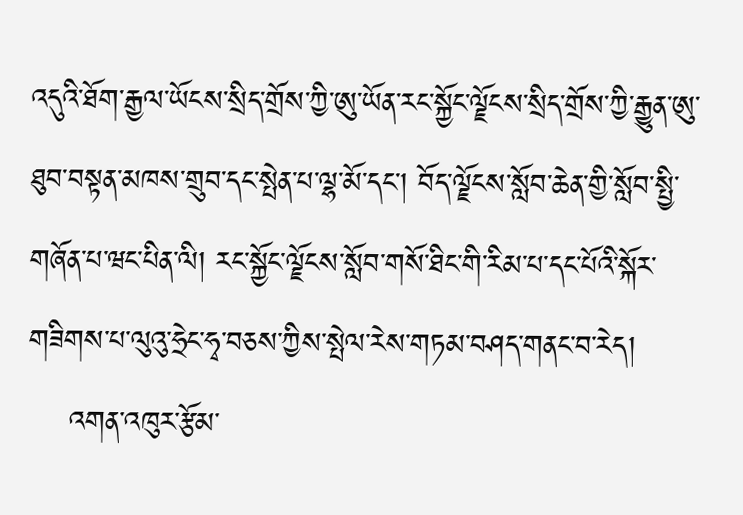འདུའི་ཐོག་རྒྱལ་ཡོངས་སྲིད་གྲོས་ཀྱི་ཨུ་ཡོན་རང་སྐྱོང་ལྗོངས་སྲིད་གྲོས་ཀྱི་རྒྱུན་ཨུ་ཐུབ་བསྟན་མཁས་གྲུབ་དང་སྤེན་པ་ལྷ་མོ་དང་། བོད་ལྗོངས་སློབ་ཆེན་གྱི་སློབ་སྤྱི་གཞོན་པ་ཝང་པིན་ལི། རང་སྐྱོང་ལྗོངས་སློབ་གསོ་ཐིང་གི་རིམ་པ་དང་པོའི་སྐོར་གཟིགས་པ་ལུའུ་ཧྲེང་ཧྭ་བཅས་ཀྱིས་སྤེལ་རེས་གཏམ་བཤད་གནང་བ་རེད།
    འགན་འཁུར་རྩོམ་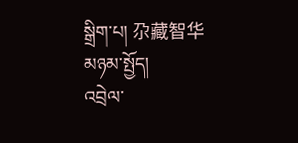སྒྲིག་པ། 尕藏智华
མཉམ་སྤྱོད།
འབྲེལ་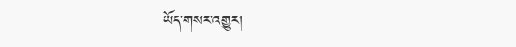ཡོད་གསར་འགྱུར།